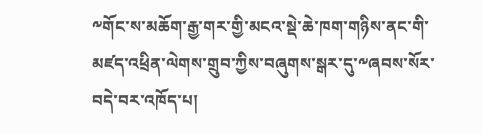༸གོང་ས་མཆོག་རྒྱ་གར་གྱི་མངའ་སྡེ་ཆེ་ཁག་གཉིས་ནང་གི་མཛད་འཕྲིན་ལེགས་གྲུབ་ཀྱིས་བཞུགས་སྒར་དུ་༸ཞབས་སོར་བདེ་བར་འཁོད་པ།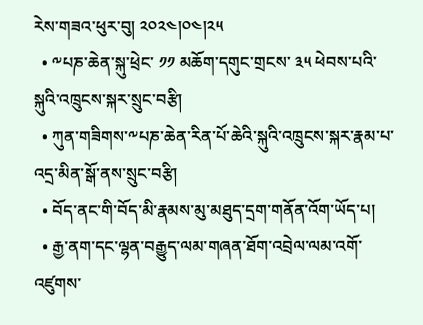རེས་གཟའ་ཕུར་བུ། ༢༠༢༤།༠༤།༢༥
  • ༸པཎ་ཆེན་སྐུ་ཕྲེང་ ༡༡ མཆོག་དགུང་གྲངས་ ༣༥ ཕེབས་པའི་སྐུའི་འཁྲུངས་སྐར་སྲུང་བརྩི།
  • ཀུན་གཟིགས་༸པཎ་ཆེན་རིན་པོ་ཆེའི་སྐུའི་འཁྲུངས་སྐར་རྣམ་པ་འདྲ་མིན་སྒོ་ནས་སྲུང་བརྩི།
  • བོད་ནང་གི་བོད་མི་རྣམས་མུ་མཐུད་དྲག་གནོན་འོག་ཡོད་པ།
  • རྒྱ་ནག་དང་ལྷན་བརྒྱུད་ལམ་གཞན་ཐོག་འབྲེལ་ལམ་འགོ་འཛུགས་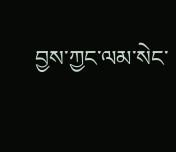བྱས་ཀྱང་ལམ་སེང་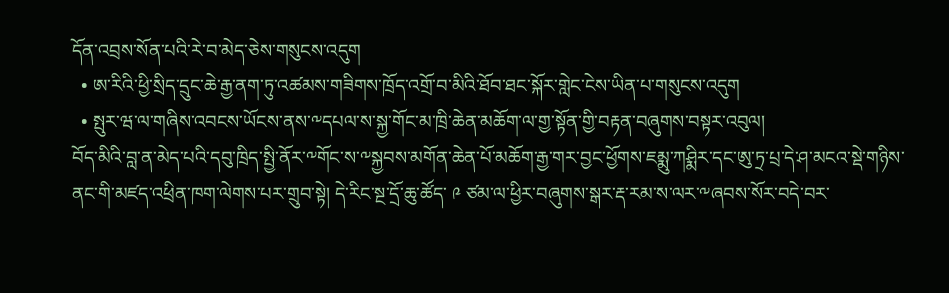དོན་འབྲས་སོན་པའི་རེ་བ་མེད་ཅེས་གསུངས་འདུག
  • ཨ་རིའི་ཕྱི་སྲིད་དྲུང་ཆེ་རྒྱ་ནག་ཏུ་འཚམས་གཟིགས་ཁྲོད་འགྲོ་བ་མིའི་ཐོབ་ཐང་སྐོར་གླེང་ངེས་ཡིན་པ་གསུངས་འདུག
  • སྤུར་ཝ་ལ་གཞིས་འབངས་ཡོངས་ནས་༸དཔལ་ས་སྐྱ་གོང་མ་ཁྲི་ཆེན་མཆོག་ལ་གྱ་སྟོན་གྱི་བརྟན་བཞུགས་བསྟར་འབུལ།
བོད་མིའི་བླ་ན་མེད་པའི་དབུ་ཁྲིད་སྤྱི་ནོར་༸གོང་ས་༸སྐྱབས་མགོན་ཆེན་པོ་མཆོག་རྒྱ་གར་བྱང་ཕྱོགས་ཇམྨུ་ཀཤྨིར་དང་ཨུ་ཏྲ་པྲ་དེ་ཤ་མངའ་སྡེ་གཉིས་ནང་གི་མཛད་འཕྲིན་ཁག་ལེགས་པར་གྲུབ་སྟེ། དེ་རིང་སྔ་དྲོ་ཆུ་ཚོད་ ༩ ཙམ་ལ་ཕྱིར་བཞུགས་སྒར་རྡ་རམ་ས་ལར་༸ཞབས་སོར་བདེ་བར་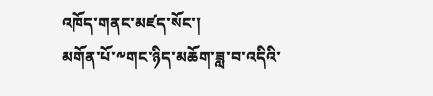འཁོད་གནང་མཛད་སོང་།
མགོན་པོ་༸གང་ཉིད་མཆོག་ཟླ་བ་འདིའི་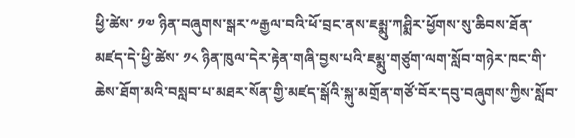ཕྱི་ཚེས་ ༡༧ ཉིན་བཞུགས་སྒར་༸རྒྱལ་བའི་ཕོ་བྲང་ནས་ཇམྨུ་ཀཤྨིར་ཕྱོགས་སུ་ཆིབས་ཐོན་མཛད་དེ་ཕྱི་ཚེས་ ༡༨ ཉིན་ཁུལ་དེར་རྟེན་གཞི་བྱས་པའི་ཇམྨུ་གཙུག་ལག་སློབ་གཉེར་ཁང་གི་ཆེས་ཐོག་མའི་བསླབ་པ་མཐར་སོན་གྱི་མཛད་སྒོའི་སྐུ་མགྲོན་གཙོ་བོར་དབུ་བཞུགས་ཀྱིས་སློབ་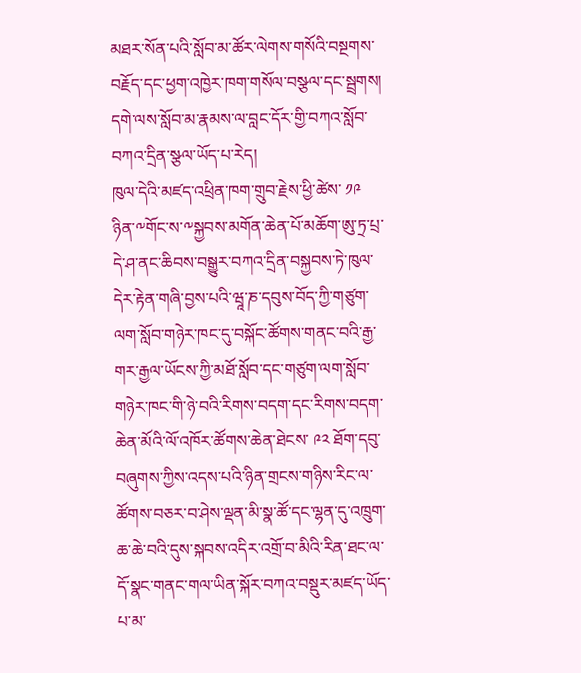མཐར་སོན་པའི་སློབ་མ་ཚོར་ལེགས་གསོའི་བསྔགས་བརྗོད་དང་ཕྱག་འཁྱེར་ཁག་གསོལ་བསྩལ་དང་སྦྲགས། དགེ་ལས་སློབ་མ་རྣམས་ལ་བླང་དོར་གྱི་བཀའ་སློབ་བཀའ་དྲིན་སྩལ་ཡོད་པ་རེད།
ཁུལ་དེའི་མཛད་འཕྲིན་ཁག་གྲུབ་རྗེས་ཕྱི་ཚེས་ ༡༩ ཉིན་༸གོང་ས་༸སྐྱབས་མགོན་ཆེན་པོ་མཆོག་ཨུ་ཏྲ་པྲ་དེ་ཤ་ནང་ཆིབས་བསྒྱུར་བཀའ་དྲིན་བསྐྱབས་ཏེ་ཁུལ་དེར་རྟེན་གཞི་བྱས་པའི་ཝཱ་ཎ་དབུས་བོད་ཀྱི་གཙུག་ལག་སློབ་གཉེར་ཁང་དུ་བསྐོང་ཚོགས་གནང་བའི་རྒྱ་གར་རྒྱལ་ཡོངས་ཀྱི་མཐོ་སློབ་དང་གཙུག་ལག་སློབ་གཉེར་ཁང་གི་ཉེ་བའི་རིགས་བདག་དང་རིགས་བདག་ཆེན་མོའི་ལོ་འཁོར་ཚོགས་ཆེན་ཐེངས་ ༩༢ ཐོག་དབུ་བཞུགས་ཀྱིས་འདས་པའི་ཉིན་གྲངས་གཉིས་རིང་ལ་ཚོགས་བཅར་བ་ཤེས་ལྡན་མི་སྣ་ཚོ་དང་ལྷན་དུ་འཁྲུག་ཆ་ཆེ་བའི་དུས་སྐབས་འདིར་འགྲོ་བ་མིའི་རིན་ཐང་ལ་དོ་སྣང་གནང་གལ་ཡིན་སྐོར་བཀའ་བསྡུར་མཛད་ཡོད་པ་མ་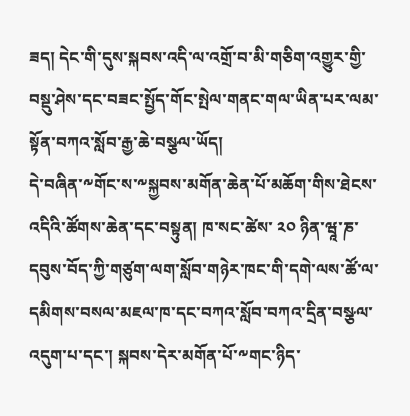ཟད། དེང་གི་དུས་སྐབས་འདི་ལ་འགྲོ་བ་མི་གཅིག་འགྱུར་གྱི་བསྡུ་ཤེས་དང་བཟང་སྤྱོད་གོང་སྤེལ་གནང་གལ་ཡིན་པར་ལམ་སྟོན་བཀའ་སློབ་རྒྱ་ཆེ་བསྩལ་ཡོད།
དེ་བཞིན་༸གོང་ས་༸སྐྱབས་མགོན་ཆེན་པོ་མཆོག་གིས་ཐེངས་འདིའི་ཚོགས་ཆེན་དང་བསྟུན། ཁ་སང་ཚེས་ ༢༠ ཉིན་ཝཱ་ཎ་དབུས་བོད་ཀྱི་གཙུག་ལག་སློབ་གཉེར་ཁང་གི་དགེ་ལས་ཚོ་ལ་དམིགས་བསལ་མཇལ་ཁ་དང་བཀའ་སློབ་བཀའ་དྲིན་བསྩལ་འདུག་པ་དང་། སྐབས་དེར་མགོན་པོ་༸གང་ཉིད་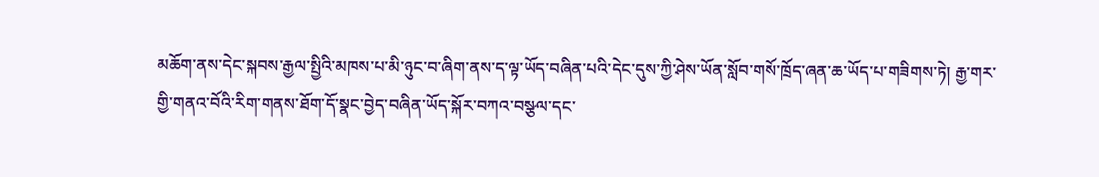མཆོག་ནས་དེང་སྐབས་རྒྱལ་སྤྱིའི་མཁས་པ་མི་ཉུང་བ་ཞིག་ནས་ད་ལྟ་ཡོད་བཞིན་པའི་དེང་དུས་ཀྱི་ཤེས་ཡོན་སློབ་གསོ་ཁྲོད་ཞན་ཆ་ཡོད་པ་གཟིགས་ཏེ། རྒྱ་གར་གྱི་གནའ་བོའི་རིག་གནས་ཐོག་དོ་སྣང་བྱེད་བཞིན་ཡོད་སྐོར་བཀའ་བསྩལ་དང་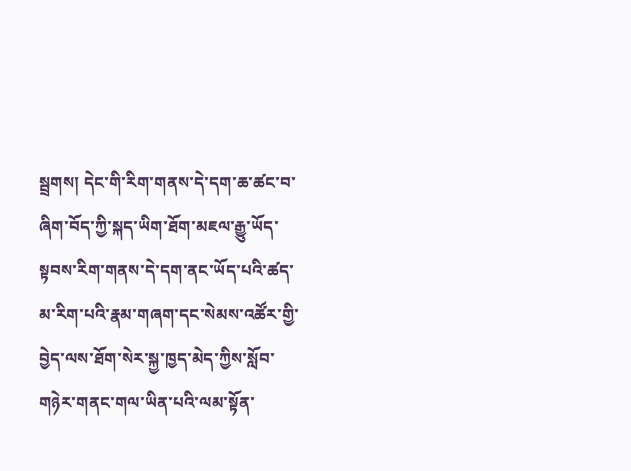སྦྲགས། དེང་གི་རིག་གནས་དེ་དག་ཆ་ཚང་བ་ཞིག་བོད་ཀྱི་སྐད་ཡིག་ཐོག་མཇལ་རྒྱུ་ཡོད་སྟབས་རིག་གནས་དེ་དག་ནང་ཡོད་པའི་ཚད་མ་རིག་པའི་རྣམ་གཞག་དང་སེམས་འཚོར་གྱི་བྱེད་ལས་ཐོག་སེར་སྐྱ་ཁྱད་མེད་ཀྱིས་སློབ་གཉེར་གནང་གལ་ཡིན་པའི་ལམ་སྟོན་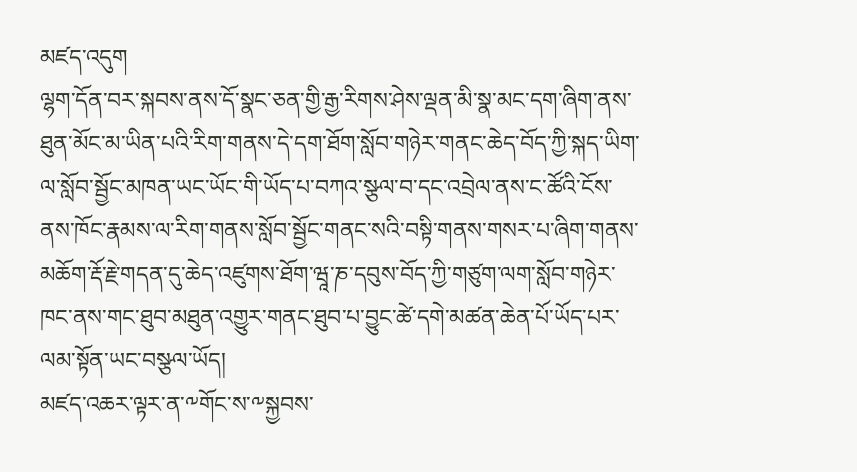མཛད་འདུག
ལྷག་དོན་བར་སྐབས་ནས་དོ་སྣང་ཅན་གྱི་རྒྱ་རིགས་ཤེས་ལྡན་མི་སྣ་མང་དག་ཞིག་ནས་ཐུན་མོང་མ་ཡིན་པའི་རིག་གནས་དེ་དག་ཐོག་སློབ་གཉེར་གནང་ཆེད་བོད་ཀྱི་སྐད་ཡིག་ལ་སློབ་སྦྱོང་མཁན་ཡང་ཡོང་གི་ཡོད་པ་བཀའ་སྩལ་བ་དང་འབྲེལ་ནས་ང་ཚོའི་ངོས་ནས་ཁོང་རྣམས་ལ་རིག་གནས་སློབ་སྦྱོང་གནང་སའི་བསྟི་གནས་གསར་པ་ཞིག་གནས་མཆོག་རྡོ་རྗེ་གདན་དུ་ཆེད་འཛུགས་ཐོག་ཝཱ་ཎ་དབུས་བོད་ཀྱི་གཙུག་ལག་སློབ་གཉེར་ཁང་ནས་གང་ཐུབ་མཐུན་འགྱུར་གནང་ཐུབ་པ་བྱུང་ཚེ་དགེ་མཚན་ཆེན་པོ་ཡོད་པར་ལམ་སྟོན་ཡང་བསྩལ་ཡོད།
མཛད་འཆར་ལྟར་ན་༸གོང་ས་༸སྐྱབས་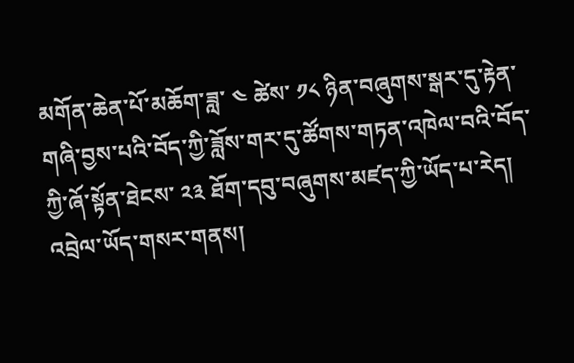མགོན་ཆེན་པོ་མཆོག་ཟླ་ ༤ ཚེས་ ༡༨ ཉིན་བཞུགས་སྒར་དུ་རྟེན་གཞི་བྱས་པའི་བོད་ཀྱི་ཟློས་གར་དུ་ཚོགས་གཏན་འཁེལ་བའི་བོད་ཀྱི་ཞོ་སྟོན་ཐེངས་ ༢༣ ཐོག་དབུ་བཞུགས་མཛད་ཀྱི་ཡོད་པ་རེད།
འབྲེལ་ཡོད་གསར་གནས།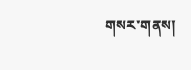གསར་གནས།